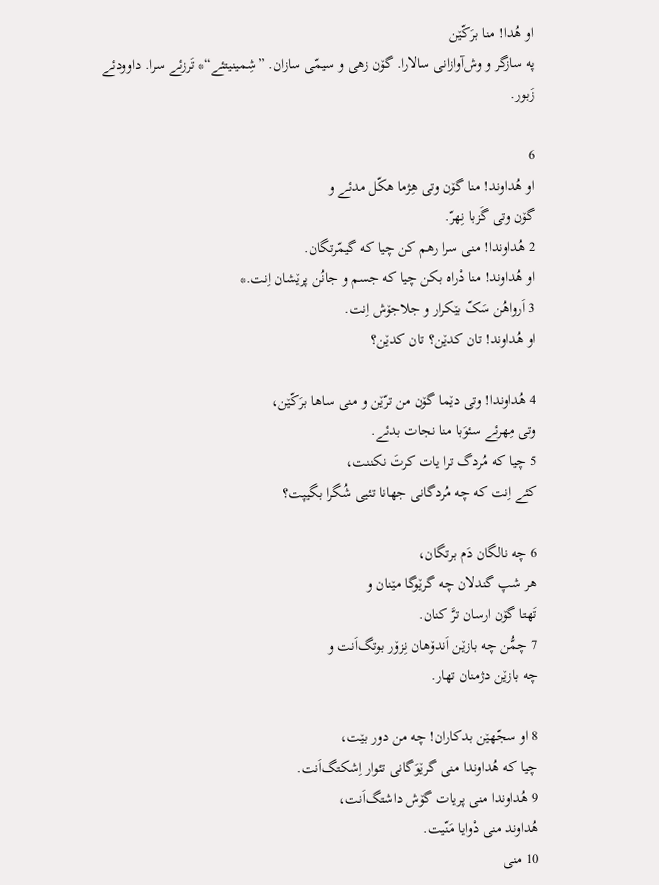او هُدا! منا برَکّێن
په سازگر و وش‌آوازانی سالارا. گۆن زهی و سیمّی سازان. ”شِمینیتئے“* تَرزئے سرا. داوودئے زَبور.

6
او هُداوند! منا گۆن وتی هِژما هکّل مدئے و
گۆن وتی گَزبا نِهرّ.
2 هُداوندا! منی سرا رهم کن چیا که گیمّرتگان.
او هُداوند! منا دْراه بکن چیا که جسم و جانُن پرێشان اِنت.*
3 اَرواهُن سَکّ بێکرار و جلاجۆش اِنت.
او هُداوند! تان کدێن؟ تان کدێن؟

4 هُداوندا! وتی دێما گۆن من ترّێن و منی ساها برَکّێن،
وتی مِهرئے سئوَبا منا نجات بدئے.
5 چیا که مُردگ ترا یات کرتَ نکننت،
کئے اِنت که چه مُردگانی جهانا تئیی شُگرا بگیپت؟

6 چه نالگان دَم برتگان،
هر شپ گندلان چه گرێوگا مێنان و
تَهتا گۆن ارسان ترَّ کنان.
7 چمُّن چه بازێن اَندۆهان نِزۆر بوتگ‌اَنت و
چه بازێن دژمنان تهار.

8 او سجّهێن بدکاران! چه من دور بێت،
چیا که هُداوندا منی گرێوَگانی تئوار اِشکتگ‌اَنت.
9 هُداوندا منی پریات گۆش داشتگ‌اَنت،
هُداوند منی دْوایا مَنّیت.
10 منی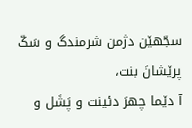سجّهێن دژمن شرمندگ و سَکّ پرێشانَ بنت،
آ دێما چهرَ دئینت و پَشَل و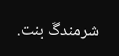شرمندگَ بنت.